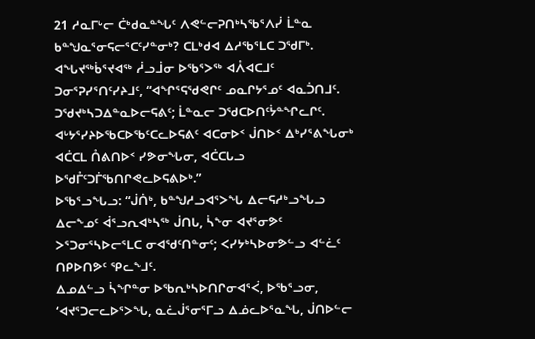21 ᓱᓇᒥᒡᓕ ᑖᒃᑯᓇᓐᖓᑦ ᐱᕙᓪᓕᕈᑎᒃᓴᖃᕐᐱᓰ ᒫᓐᓇ ᑲᓐᖑᓇᕐᓂᕋᓕᕐᑕᑦᓯᓐᓂᒃ? ᑕᒪᒃᑯᐊ ᐃᓱᖃᕐᒪᑕ ᑐᖁᒥᒃ.
ᐊᖓᔪᖅᑳᕐᔪᐊᖅ ᓲᓗᒨᓂ ᐅᖃᕐᐳᖅ ᐊᐰᐊᑕᒧᑦ ᑐᓂᕐᕈᓯᕐᑎᑦᓯᔨᒧᑦ, “ᐊᖏᕐᕋᖁᕙᒋᑦ ᓄᓇᒋᔭᕐᓄᑦ ᐊᓇᑑᑎᒧᑦ. ᑐᖁᔪᒃᓴᑐᐃᓐᓇᐅᓕᕋᕕᑦ; ᒫᓐᓇᓕ ᑐᖁᑕᐅᑎᑦᔮᓐᖏᓚᒋᑦ. ᐊᒡᔭᕐᓯᔨᐅᖃᑕᐅᖃᑦᑕᓚᐅᕋᕕᑦ ᐊᑕᓂᐅᑉ ᒎᑎᐅᑉ ᐃᒃᓯᕐᕕᖓᓂᒃ ᐊᑖᑕᒪ ᑍᕕᑎᐅᑉ ᓯᕗᓂᖓᓂ, ᐊᑖᑕᒐᓗ ᐅᖁᒤᑦᑐᒦᖃᑎᒋᕙᓚᐅᕋᕕᐅᒃ.”
ᐅᖃᕐᓗᖓᓗ: “ᒎᑏᒃ, ᑲᓐᖑᓱᓗᐊᕐᐳᖓ ᐃᓕᕋᓱᒃᓗᖓᓗ ᐃᓕᖕᓄᑦ ᐋᕐᓗᕆᐊᒃᓴᖅ ᒎᑎᒐ, ᓵᖕᓂ ᐊᔪᕐᓂᕗᑦ ᐳᕐᑐᓂᕐᓴᐅᓕᕐᒪᑕ ᓂᐊᖁᑦᑎᓐᓂᑦ; ᐸᓯᔭᒃᓴᐅᓂᕗᓪᓗ ᐊᓪᓛᑦ ᑎᑭᐅᑎᕗᑦ ᕿᓚᖕᒧᑦ.
ᐃᓄᐃᓪᓗ ᓵᖏᓐᓂ ᐅᖃᕆᒃᓴᐅᑎᒋᓂᐊᕐᐹ, ᐅᖃᕐᓗᓂ, ‘ᐊᔪᕐᑐᓕᓚᐅᕐᐳᖓ, ᓇᓛᒎᕐᓂᕐᒥᓗ ᐃᓅᓚᐅᕐᓇᖓ, ᒎᑎᐅᓪᓕ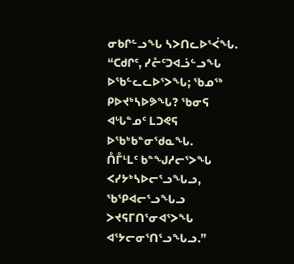ᓂᑲᒋᓪᓗᖓ ᓴᐳᑎᓚᐅᕐᐹᖓ.
“ᑕᑯᒋᑦ, ᓯᓔᑦᑐᐊᓘᓪᓗᖓ ᐅᖃᓪᓚᓚᐅᕐᐳᖓ; ᖃᓄᖅ ᑭᐅᔪᒃᓴᐅᕗᖓ? ᖃᓂᕋ ᐊᒡᒐᓐᓄᑦ ᒪᑐᕙᕋ ᐅᖃᒃᑲᓐᓂᖁᓇᖓ.
ᑍᒤᒻᒪᑦ ᑲᓐᖑᓱᓕᕐᐳᖓ ᐸᓯᔭᒃᓴᐅᓕᕐᓗᖓᓗ, ᖃᕿᐊᓕᕐᓗᖓᓗ ᐳᔪᕋᒥᑎᕐᓂᐊᕐᐳᖓ ᐊᕐᔭᓕᓂᕐᑎᕐᓗᖓᓗ.”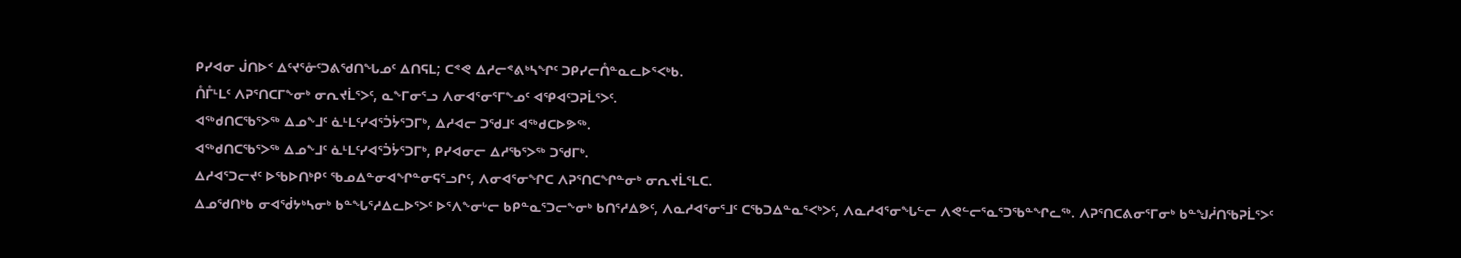ᑭᓯᐊᓂ ᒎᑎᐅᑉ ᐃᑦᔪᕐᓁᑦᑐᕕᖁᑎᖓᓄᑦ ᐃᑎᕋᒪ; ᑕᕝᕙ ᐃᓱᓕᕝᕕᒃᓴᖏᑦ ᑐᑭᓯᓕᑍᓐᓇᓚᐅᕐᐸᒃᑲ.
ᑍᒤᒻᒪᑦ ᐱᕈᕐᑎᑕᒥᖕᓂᒃ ᓂᕆᔪᒫᕐᐳᑦ, ᓇᖕᒥᓂᕐᓗ ᐱᓂᐊᕐᓂᕐᒥᖕᓄᑦ ᐊᕿᐊᑦᑐᕈᒫᕐᐳᑦ.
ᐊᖅᑯᑎᑕᖃᕐᐳᖅ ᐃᓄᖕᒧᑦ ᓈᒻᒪᑦᓯᐊᕐᑑᔮᕐᑐᒥᒃ, ᐃᓱᐊᓕ ᑐᖁᒧᑦ ᐊᖅᑯᑕᐅᕗᖅ.
ᐊᖅᑯᑎᑕᖃᕐᐳᖅ ᐃᓄᖕᒧᑦ ᓈᒻᒪᑦᓯᐊᕐᑑᔮᕐᑐᒥᒃ, ᑭᓯᐊᓂᓕ ᐃᓱᖃᕐᐳᖅ ᑐᖁᒥᒃ.
ᐃᓱᐊᕐᑐᓕᔪᑦ ᐅᖃᐅᑎᒃᑭᑦ ᖃᓄᐃᓐᓂᐊᖏᓐᓂᕋᕐᓗᒋᑦ, ᐱᓂᐊᕐᓂᖏᑕ ᐱᕈᕐᑎᑕᖏᓐᓂᒃ ᓂᕆᔪᒫᕐᒪᑕ.
ᐃᓄᖁᑎᒃᑲ ᓂᐊᖂᔭᒃᓴᓂᒃ ᑲᓐᖓᕐᓱᐃᓚᐅᕐᐳᑦ ᐅᕐᐱᖕᓂᒡᓕ ᑲᑭᓐᓇᕐᑐᓕᖕᓂᒃ ᑲᑎᕐᓱᐃᕗᑦ, ᐱᓇᓱᐊᕐᓂᕐᒧᑦ ᑕᖃᑐᐃᓐᓇᕐᐸᒃᐳᑦ, ᐱᓇᓱᐊᕐᓂᖓᓪᓕ ᐱᕙᓪᓕᕐᓇᕐᑐᖃᓐᖏᓚᖅ. ᐱᕈᕐᑎᑕᕕᓂᕐᒥᓂᒃ ᑲᓐᖑᓲᑎᖃᕈᒫᕐᐳᑦ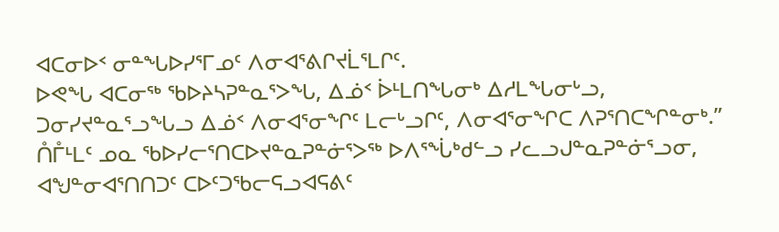ᐊᑕᓂᐅᑉ ᓂᓐᖓᐅᓯᕐᒥᓄᑦ ᐱᓂᐊᕐᕕᒋᔪᒫᕐᒪᒋᑦ.
ᐅᕙᖓ ᐊᑕᓂᖅ ᖃᐅᔨᓴᕈᓐᓇᕐᐳᖓ, ᐃᓅᑉ ᐆᒻᒪᑎᖓᓂᒃ ᐃᓱᒪᖓᓂᒡᓗ, ᑐᓂᓯᔪᓐᓇᕐᓗᖓᓗ ᐃᓅᑉ ᐱᓂᐊᕐᓂᖏᑦ ᒪᓕᒡᓗᒋᑦ, ᐱᓂᐊᕐᓂᖏᑕ ᐱᕈᕐᑎᑕᖏᓐᓂᒃ.”
ᑍᒤᒻᒪᑦ ᓄᓇ ᖃᐅᓯᓕᕐᑎᑕᐅᔪᓐᓇᕈᓐᓃᕐᐳᖅ ᐅᐱᕐᖔᒃᑯᓪᓗ ᓯᓚᓗᒍᓐᓇᕈᓐᓃᕐᓗᓂ, ᐊᖑᓐᓂᐊᕐᑎᑎᑐᑦ ᑕᐅᑦᑐᖃᓕᕋᓗᐊᕋᕕᑦ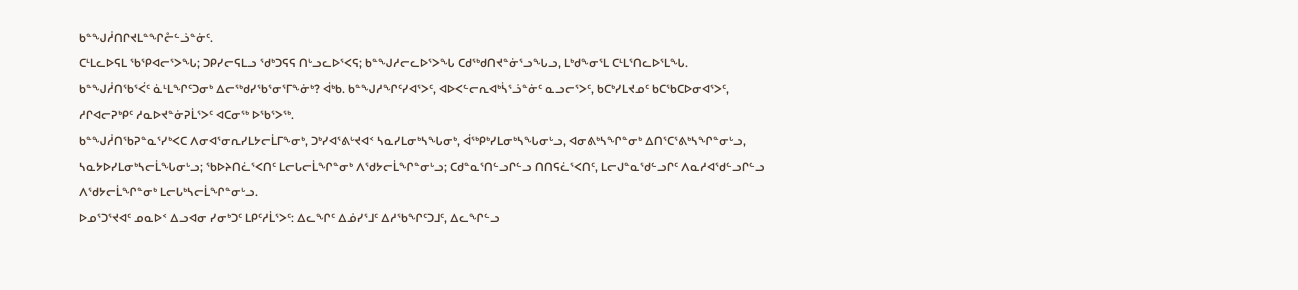ᑲᓐᖑᓲᑎᒋᔪᒪᓐᖏᓔᓪᓘᓐᓃᑦ.
ᑕᒻᒪᓚᐅᕋᒪ ᖃᕿᐊᓕᕐᐳᖓ; ᑐᑭᓯᓕᕋᒪᓗ ᖁᒃᑐᕋᕋ ᑎᒡᓗᓚᐅᕐᐸᕋ; ᑲᓐᖑᓱᓕᓚᐅᕐᐳᖓ ᑕᑯᖅᑯᑎᔪᓐᓃᕐᓗᖓᓗ, ᒪᒃᑯᖕᓂᕐᒪ ᑕᒻᒪᕐᑎᓚᐅᕐᒪᖓ.
ᑲᓐᖑᓲᑎᖃᕐᐹᑦ ᓈᒻᒪᖏᑦᑐᓂᒃ ᐃᓕᖅᑯᓯᖃᕐᓂᕐᒥᖕᓃᒃ? ᐋᒃᑲ. ᑲᓐᖑᓱᖏᑦᓯᐊᕐᐳᑦ, ᐊᐅᐸᓪᓕᕆᐊᒃᓵᕐᓘᓐᓃᑦ ᓇᓗᓕᕐᐳᑦ, ᑲᑕᒃᓯᒪᔪᓄᑦ ᑲᑕᖃᑕᐅᓂᐊᕐᐳᑦ, ᓱᒋᐊᓕᕈᒃᑭᑦ ᓱᓇᐅᔪᓐᓃᕈᒫᕐᐳᑦ ᐊᑕᓂᖅ ᐅᖃᕐᐳᖅ.
ᑲᓐᖑᓲᑎᖃᕈᓐᓇᕐᓯᒃᐸᑕ ᐱᓂᐊᕐᓂᕆᓯᒪᔭᓕᒫᒥᖕᓂᒃ, ᑐᒃᓯᐊᕐᕕᒡᔪᐊᑉ ᓴᓇᓯᒪᓂᒃᓴᖓᓂᒃ, ᐋᖅᑭᒃᓯᒪᓂᒃᓴᖓᓂᒡᓗ, ᐊᓂᕕᒃᓴᖏᓐᓂᒃ ᐃᑎᕐᑕᕐᕕᒃᓴᖏᓐᓂᒡᓗ, ᓴᓇᔭᐅᓯᒪᓂᒃᓴᓕᒫᖓᓂᒡᓗ; ᖃᐅᔨᑎᓛᕐᐸᑎᑦ ᒪᓕᒐᓕᒫᖏᓐᓂᒃ ᐱᖁᔭᓕᒫᖏᓐᓂᒡᓗ; ᑕᑯᓐᓇᕐᑎᓪᓗᒋᓪᓗ ᑎᑎᕋᓛᕐᐸᑎᑦ, ᒪᓕᒍᓐᓇᖁᓪᓗᒋᑦ ᐱᓇᓱᐊᖁᓪᓗᒋᓪᓗ ᐱᖁᔭᓕᒫᖏᓐᓂᒃ ᒪᓕᒐᒃᓴᓕᒫᖏᓐᓂᒡᓗ.
ᐅᓄᕐᑐᕐᔪᐊᑦ ᓄᓇᐅᑉ ᐃᓗᐊᓂ ᓯᓂᒃᑐᑦ ᒪᑭᑦᓱᒫᕐᐳᑦ: ᐃᓚᖏᑦ ᐃᓅᓯᕐᒧᑦ ᐃᓱᖃᖏᑦᑐᒧᑦ, ᐃᓚᖏᓪᓗ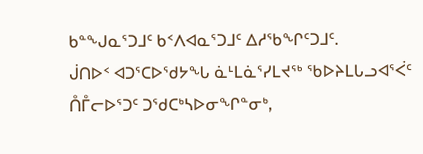ᑲᓐᖑᓇᕐᑐᒧᑦ ᑲᑉᐱᐊᓇᕐᑐᒧᑦ ᐃᓱᖃᖏᑦᑐᒧᑦ.
ᒎᑎᐅᑉ ᐊᑐᕐᑕᐅᖁᔭᖓ ᓈᒻᒪᓈᕐᓯᒪᔪᖅ ᖃᐅᔨᒪᒐᓗᐊᕐᐹᑦ ᑍᒤᓕᐅᕐᑐᑦ ᑐᖁᑕᒃᓴᐅᓂᖏᓐᓂᒃ,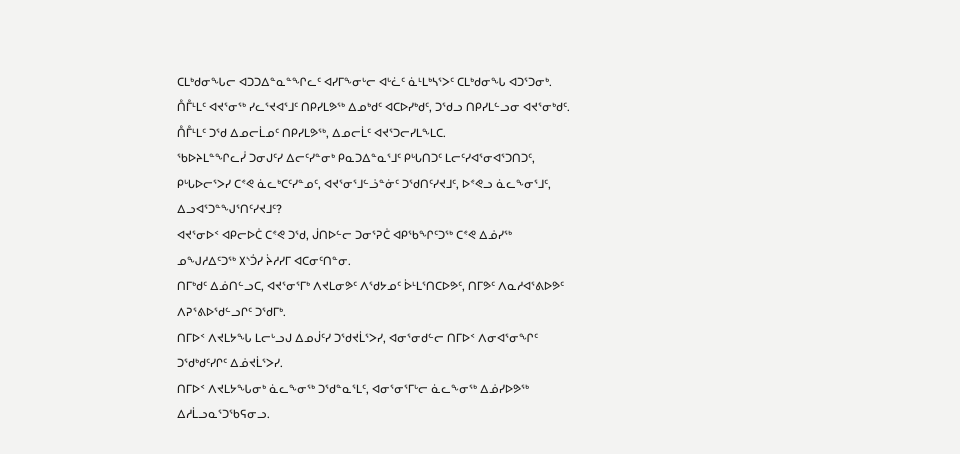ᑕᒪᒃᑯᓂᖓᓕ ᐊᑐᑐᐃᓐᓇᓐᖏᓚᑦ ᐊᓯᒥᖕᓂᒡᓕ ᐊᒡᓛᑦ ᓈᒻᒪᒃᓴᕐᐳᑦ ᑕᒪᒃᑯᓂᖓ ᐊᑐᕐᑐᓂᒃ.
ᑍᒤᒻᒪᑦ ᐊᔪᕐᓂᖅ ᓯᓚᕐᔪᐊᕐᒧᑦ ᑎᑭᓯᒪᕗᖅ ᐃᓄᒃᑯᑦ ᐊᑕᐅᓯᒃᑯᑦ, ᑐᖁᓗ ᑎᑭᓯᒪᓪᓗᓂ ᐊᔪᕐᓂᒃᑯᑦ. ᑍᒤᒻᒪᑦ ᑐᖁ ᐃᓄᓕᒫᓄᑦ ᑎᑭᓯᒪᕗᖅ, ᐃᓄᓕᒫᑦ ᐊᔪᕐᑐᓕᓯᒪᖕᒪᑕ.
ᖃᐅᔨᒪᓐᖏᓚᓰ ᑐᓂᒍᑦᓯ ᐃᓕᑦᓯᓐᓂᒃ ᑭᓇᑐᐃᓐᓇᕐᒧᑦ ᑭᒡᒐᑎᑐᑦ ᒪᓕᑦᓯᐊᕐᓂᐊᕐᑐᑎᑐᑦ, ᑭᒡᒐᐅᓕᕐᐳᓯ ᑕᕝᕙ ᓈᓚᒃᑕᑦᓯᓐᓄᑦ, ᐊᔪᕐᓂᕐᒧᓪᓘᓐᓃᑦ ᑐᖁᑎᑦᓯᔪᒧᑦ, ᐅᕝᕙᓗ ᓈᓚᖕᓂᕐᒧᑦ, ᐃᓗᐊᕐᑐᓐᖑᕐᑎᑦᓯᔪᒧᑦ?
ᐊᔪᕐᓂᐅᑉ ᐊᑭᓕᐅᑖ ᑕᕝᕙ ᑐᖁ, ᒎᑎᐅᓪᓕ ᑐᓂᕐᕈᑖ ᐊᑭᖃᖏᑦᑐᖅ ᑕᕝᕙ ᐃᓅᓯᖅ ᓄᖑᓱᐃᑦᑐᖅ ᙭ᔅᑑᓯ ᔩᓱᓯᒥ ᐊᑕᓂᑦᑎᓐᓂ.
ᑎᒥᒃᑯᑦ ᐃᓅᑎᓪᓗᑕ, ᐊᔪᕐᓂᕐᒥᒃ ᐱᔪᒪᓂᕗᑦ ᐱᖁᔭᓄᑦ ᐆᒻᒪᕐᑎᑕᐅᕗᑦ, ᑎᒥᕗᑦ ᐱᓇᓱᐊᕐᕕᐅᕗᑦ ᐱᕈᕐᕕᐅᖁᓪᓗᒋᑦ ᑐᖁᒥᒃ.
ᑎᒥᐅᑉ ᐱᔪᒪᔭᖓ ᒪᓕᒡᓗᒍ ᐃᓄᒎᑦᓯ ᑐᖁᔪᒫᕐᐳᓯ, ᐊᓂᕐᓂᑯᓪᓕ ᑎᒥᐅᑉ ᐱᓂᐊᕐᓂᖏᑦ ᑐᖁᒃᑯᑦᓯᒋᑦ ᐃᓅᔪᒫᕐᐳᓯ.
ᑎᒥᐅᑉ ᐱᔪᒪᔭᖓᓂᒃ ᓈᓚᖕᓂᖅ ᑐᖁᓐᓇᕐᒪᑦ, ᐊᓂᕐᓂᕐᒥᒡᓕ ᓈᓚᖕᓂᖅ ᐃᓅᓯᐅᕗᖅ ᐃᓱᒫᓗᓇᕐᑐᖃᕋᓂᓗ.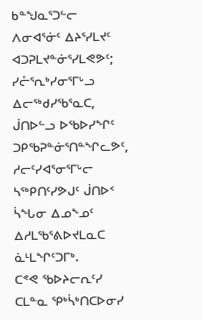ᑲᓐᖑᓇᕐᑐᓪᓕ ᐱᓂᐊᕐᓃᑦ ᐃᔨᕐᓯᒪᔪᑦ ᐊᑐᕈᒪᔪᓐᓃᕐᓯᒪᕙᕗᑦ; ᓯᓔᕐᕆᒃᓯᓂᕐᒥᒡᓗ ᐃᓕᖅᑯᓯᖃᕐᓇᑕ, ᒎᑎᐅᓪᓗ ᐅᖃᐅᓯᖏᑦ ᑐᑭᖃᕈᓐᓃᕐᑎᓐᖏᓚᕗᑦ, ᓱᓕᑦᓯᐊᕐᓂᕐᒥᒡᓕ ᓴᖅᑭᑎᑦᓯᕗᒍᑦ ᒎᑎᐅᑉ ᓵᖓᓂ ᐃᓄᖕᓄᑦ ᐃᓱᒪᖃᕐᕕᐅᔪᒪᓇᑕ ᓈᒻᒪᖏᑦᑐᒥᒃ.
ᑕᕝᕙ ᖃᐅᔨᓕᕆᑦᓯ ᑕᒪᓐᓇ ᕿᒃᓵᒃᑎᑕᐅᓂᓯ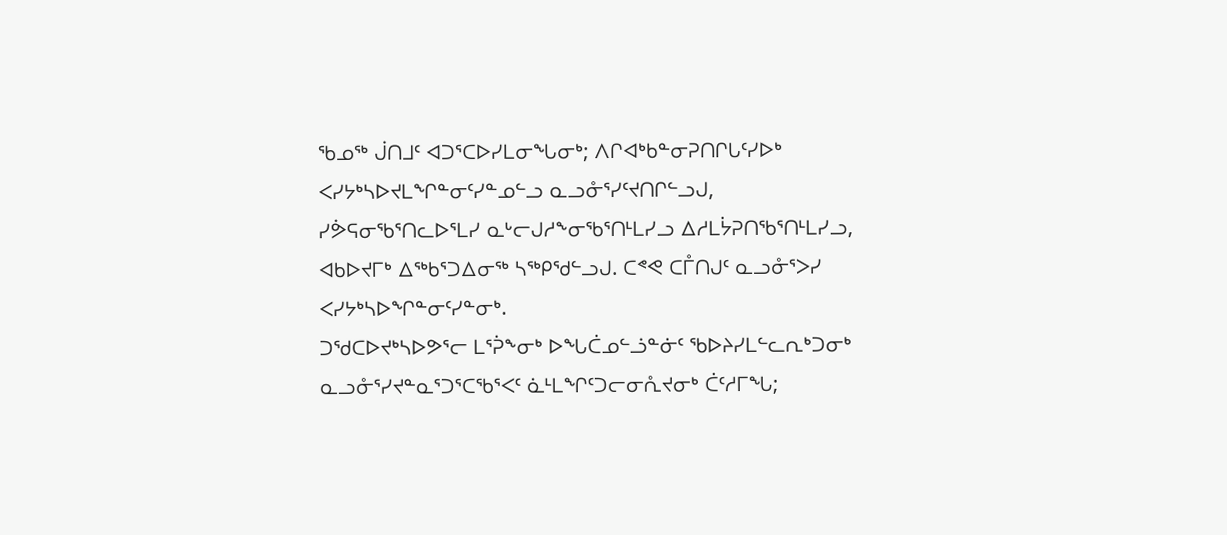ᖃᓄᖅ ᒎᑎᒧᑦ ᐊᑐᕐᑕᐅᓯᒪᓂᖓᓂᒃ; ᐱᒋᐊᒃᑲᓐᓂᕈᑎᒋᒐᑦᓯᐅᒃ ᐸᓯᔭᒃᓴᐅᔪᒪᖏᓐᓂᑦᓯᓐᓄᓪᓗ ᓇᓗᓁᕐᓯᑦᔪᑎᒋᓪᓗᒍ, ᓯᕘᕋᓂᖃᕐᑎᓚᐅᕐᒪᓯ ᓇᒡᓕᒍᓱᖕᓂᖃᕐᑎᒻᒪᓯᓗ ᐃᓱᒪᔮᕈᑎᖃᕐᑎᒻᒪᓯᓗ, ᐊᑲᐅᔪᒥᒃ ᐃᖅᑲᕐᑐᐃᓂᖅ ᓴᖅᑭᖁᓪᓗᒍ. ᑕᕝᕙ ᑕᒤᑎᒍᑦ ᓇᓗᓁᕐᐳᓯ ᐸᓯᔭᒃᓴᐅᖏᓐᓂᑦᓯᓐᓂᒃ.
ᑐᖁᑕᐅᔪᒃᓴᐅᕗᕐᓕ ᒪᕐᕉᖕᓂᒃ ᐅᖓᑖᓄᓪᓘᓐᓃᑦ ᖃᐅᔨᓯᒪᓪᓚᕆᒃᑐᓂᒃ ᓇᓗᓁᕐᓯᔪᓐᓇᕐᑐᕐᑕᖃᕐᐸᑦ ᓈᒻᒪᖏᑦᑐᓕᓂᕅᔪᓂᒃ ᑖᑦᓱᒥᖓ;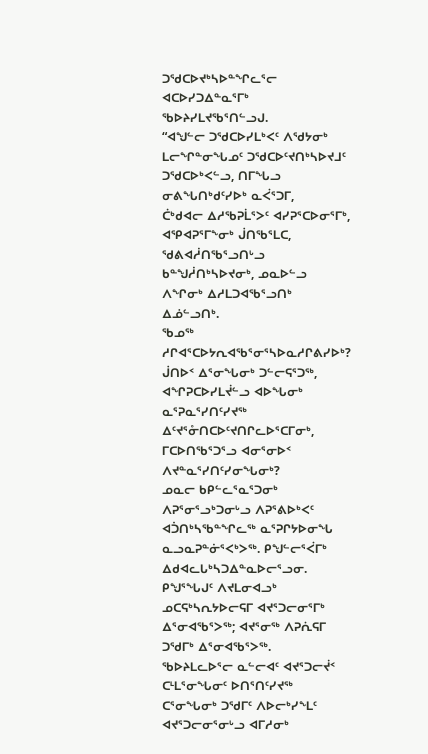ᑐᖁᑕᐅᔪᒃᓴᐅᓐᖏᓚᕐᓕ ᐊᑕᐅᓯᑐᐃᓐᓇᕐᒥᒃ ᖃᐅᔨᓯᒪᔪᖃᕐᑎᓪᓗᒍ.
“ᐊᖑᓪᓕ ᑐᖁᑕᐅᓯᒪᒃᐸᑦ ᐱᖁᔭᓂᒃ ᒪᓕᖏᓐᓂᖓᓄᑦ ᑐᖁᑕᐅᑦᔪᑎᒃᓴᐅᔪᒧᑦ ᑐᖁᑕᐅᒃᐸᓪᓗ, ᑎᒥᖓᓗ ᓂᕕᖓᑎᒃᑯᑦᓯᐅᒃ ᓇᐹᕐᑐᒥ,
ᑖᒃᑯᐊᓕ ᐃᓱᖃᕈᒫᕐᐳᑦ ᐊᓯᕈᕐᑕᐅᓂᕐᒥᒃ, ᐊᕿᐊᕈᕐᒥᖕᓂᒃ ᒎᑎᖃᕐᒪᑕ, ᖁᕕᐊᓲᑎᖃᕐᓗᑎᒡᓗ ᑲᓐᖑᓲᑎᒃᓴᐅᔪᓂᒃ, ᓄᓇᐅᓪᓗ ᐱᖏᓂᒃ ᐃᓱᒪᑐᐊᖃᕐᓗᑎᒃ ᐃᓅᓪᓗᑎᒃ.
ᖃᓄᖅ ᓱᒋᐊᕐᑕᐅᔭᕆᐊᖃᕐᓂᕐᓴᐅᓇᓱᒋᕕᓯᐅᒃ? ᒎᑎᐅᑉ ᐃᕐᓂᖓᓂᒃ ᑐᓪᓕᕋᕐᑐᖅ, ᐊᖏᕈᑕᐅᓯᒪᔫᓪᓗ ᐊᐅᖓᓂᒃ ᓇᕐᕈᓇᕐᓯᑎᑦᓯᔪᖅ ᐃᑦᔪᕐᓁᑎᑕᐅᑦᔪᑎᒋᓚᐅᕐᑕᒥᓂᒃ, ᒥᑕᐅᑎᖃᕐᑐᕐᓗ ᐊᓂᕐᓂᐅᑉ ᐱᔪᓐᓇᕐᓯᑎᑦᓯᓂᖓᓂᒃ?
ᓄᓇᓕ ᑲᑭᓪᓚᕐᓇᕐᑐᓂᒃ ᐱᕈᕐᓂᕐᓗᒃᑐᓂᒡᓗ ᐱᕈᕐᕕᐅᒃᐸᑦ ᐊᑑᑎᒃᓴᖃᓐᖏᓚᖅ ᓇᕐᕈᒋᔭᐅᓂᖓ ᓇᓗᓇᕈᓐᓃᕐᐸᒃᐳᖅ. ᑭᖑᓪᓕᕐᐹᒥᒃ ᐃᑯᐊᓚᒐᒃᓴᑐᐃᓐᓇᐅᓕᕐᓗᓂ.
ᑭᖑᕐᖓᒍᑦ ᐱᔪᒪᓂᐊᓗᒃ ᓄᑕᕋᒃᓴᕆᔭᐅᓕᕋᒥ ᐊᔪᕐᑐᓕᓂᕐᒥᒃ ᐃᕐᓂᐊᖃᕐᐳᖅ; ᐊᔪᕐᓂᖅ ᐱᕈᕇᕋᒥ ᑐᖁᒥᒃ ᐃᕐᓂᐊᖃᕐᐳᖅ.
ᖃᐅᔨᒪᓚᐅᕐᓕ ᓇᓪᓕᐊᑦ ᐊᔪᕐᑐᓕᔫᑉ ᑕᒻᒪᕐᓂᖓᓂᑦ ᐅᑎᕐᑎᑦᓯᔪᖅ ᑕᕐᓂᖓᓂᒃ ᑐᖁᒥᑦ ᐱᐅᓕᒃᓯᖕᒪᑦ ᐊᔪᕐᑐᓕᓂᕐᓂᒡᓗ ᐊᒥᓱᓂᒃ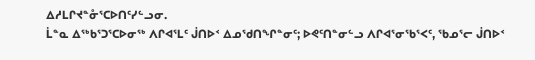ᐃᓱᒪᒋᔪᓐᓁᕐᑕᐅᑎᑦᓯᓪᓗᓂ.
ᒫᓐᓇ ᐃᖅᑲᕐᑐᕐᑕᐅᓂᖅ ᐱᒋᐊᕐᒪᑦ ᒎᑎᐅᑉ ᐃᓄᖁᑎᖏᓐᓂᑦ; ᐅᕙᑦᑎᓐᓂᓪᓗ ᐱᒋᐊᕐᓂᖃᕐᐸᑦ, ᖃᓄᕐᓕ ᒎᑎᐅᑉ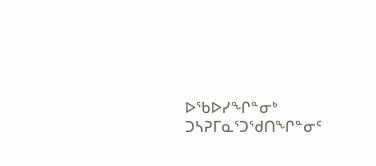ᐅᖃᐅᓯᖏᓐᓂᒃ ᑐᓴᕈᒥᓇᕐᑐᖁᑎᖏᓐᓂᑦ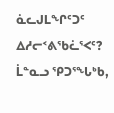ᓈᓚᒍᒪᖏᑦᑐᑦ ᐃᓱᓕᑉᕕᖃᓛᕐᐸᑦ?
ᒫᓐᓇᓗ ᕿᑐᕐᖓᒃᑲ,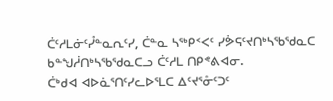ᑖᑦᓱᒪᓃᑦᓮᓐᓇᕆᑦᓯ, ᑖᓐᓇ ᓴᖅᑭᑉᐸᑦ ᓯᕘᕋᑦᔪᑎᒃᓴᖃᖁᓇᑕ ᑲᓐᖑᓲᑎᒃᓴᖃᖁᓇᑕᓗ ᑖᑦᓱᒪ ᑎᑭᕝᕕᐊᓂ.
ᑖᒃᑯᐊ ᐊᐅᓈᕐᑎᑦᓯᓚᐅᕐᒪᑕ ᐃᑦᔪᕐᓁᑦᑐᑦ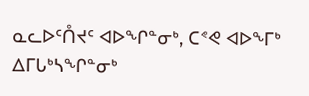ᓇᓚᐅᑦᑍᔪᑦ ᐊᐅᖏᓐᓂᒃ, ᑕᕝᕙ ᐊᐅᖕᒥᒃ ᐃᒥᒐᒃᓴᖏᓐᓂᒃ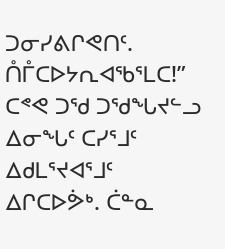ᑐᓂᓯᕕᒋᕙᑎᑦ. ᑍᒤᑕᐅᔭᕆᐊᖃᕐᒪᑕ!”
ᑕᕝᕙ ᑐᖁ ᑐᖁᖓᔪᓪᓗ ᐃᓂᖓᑦ ᑕᓯᕐᒧᑦ ᐃᑯᒪᕐᔪᐊᕐᒧᑦ ᐃᒋᑕᐅᕘᒃ. ᑖᓐᓇ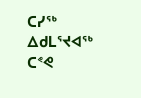ᑕᓯᖅ ᐃᑯᒪᕐᔪᐊᖅ ᑕᕝᕙ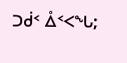ᑐᑰᑉ ᐂᑉᐸᖓ;